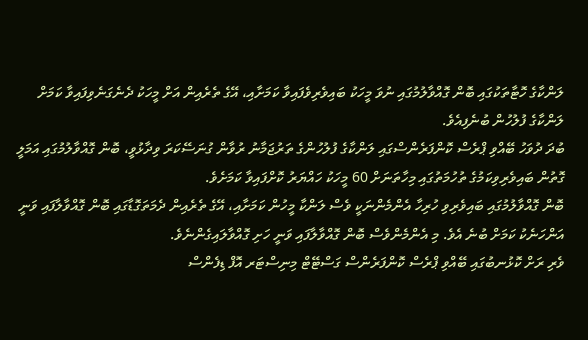ލަންކާގެ ހޮޓާތަކުގައި ބޮން ގޮއްވާލުމުގައި ނުވަ މީހަކު ބައިވެރިވެފައިވާ ކަމަށާއި، އޭގެ ތެރެއިން އަށް މީހަކު ދެނެގަނެވިފައިވާ ކަމަށް ލަންކާގެ ފުލުހުން ބުނެފިއެވެ.
ބުދަ ދުވަހު ބޭއްވި ޕްރެސް ކޮންފަރެންސްގައި ލަންކާގެ ފުލުހުންގެ ތަރުޖަމާނު ރުވާން ގުނަސޭކަރަ ވިދާޅުވީ، ބޮން ގޮއްވާލުމުގައި އަމަލީ ގޮތުން ބައިވެރިވިކަމުގެ ތުހުމަތުގައި މިހާތަނަށް 60 މީހަކު ހައްޔަރު ކޮށްފައިވާ ކަމަށެވެ.
ބޮން ގޮއްވާލުމުގައި ބައިވެރިވި ހުރިހާ އެންމެންނަކީ ވެސް ލަންކާ މީހުން ކަމަށާއި، އޭގެ ތެރެއިން ދެމަތަގޮޑާގައި ބޮން ގޮއްވާލާފައި ވަނީ އަންހަނެކު ކަމަށް ބުނެ އެވެ. މި އެންމެންވެސް ބޮން ގޮއްވާލާފައި ވަނީ ހަށި ގޮއްވާލައިގެންނެވެ.
ވެރި ރަށް ކޮޅުނބުގައި ބޭއްވި ޕްރެސް ކޮންފަރެންސް ގަސްޓޭޓް މިނިސްޓަރ އޮފް ޑިފެންސް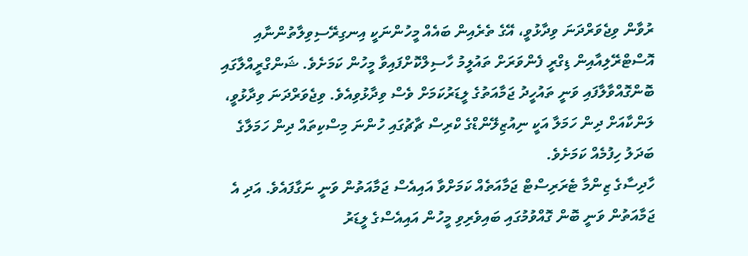ރުވާން ވިޖެވަރްދަނަ ވިދާޅުވީ، އޭގެ ތެރެއިން ބައެއް މީހުންނަކީ އިނގިރޭސިވިލާތުންނާއި އޮސްޓްރޭލިއާއިން ޑިގްރީ ފެންވަރަށް ތައުލީމު ހާސިލްކޮށްފައިވާ މީހުން ކަމަށެވެ. ޝަންގްރީއްލާގައި ބޮންގޮއްވާލާފައި ވަނީ ތައުހީދު ޖަމާއަތުގެ ލީޑަރުކަމަށް ވެސް ވިދާޅުވިއެވެ. ވިޖެވަރްދަނަ ވިދާޅުވީ، ލަންކާއަށް ދިން ހަމަލާ އަކީ ނިއުޒިލޭންޑްގެ ކްރިސް ޗާޗުގައި ހުންނަ މިސްކިތައް ދިން ހަމަލާގެ ބަދަލު ހިފުމެއް ކަމަށެވެ.
ހާދިސާގެ ޒިންމާ ޓެރަރިސްޓް ޖަމާއަތެއް ކަމަށްވާ އައިއެސް ޖަމާއަތުން ވަނީ ނަގާފައެވެ. އަދި އެ ޖަމާއަތުން ވަނީ ބޮން ގޮއްވުމުގައި ބައިވެރިވި މީހުން އައިއެސްގެ ލީޑަރު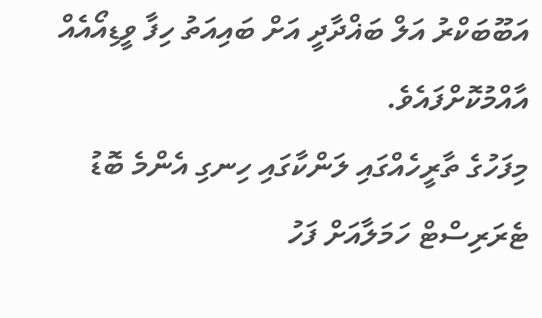އަބޫބަކްރު އަލް ބަޣްދާދީ އަށް ބައިއަތު ހިފާ ވީޑިއޯއެއް އާއްމުކޮށްފައެވެ.
މިފަހުގެ ތާރީހެއްގައި ލަންކާގައި ހިނގި އެންމެ ބޮޑު ޓެރަރިސްޓް ހަމަލާއަށް ފަހު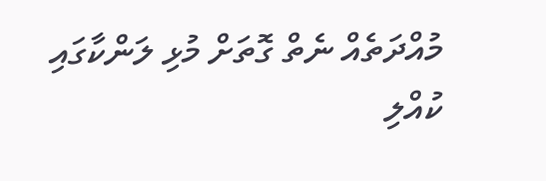މުއްދަތެއް ނެތް ގޮތަށް މުޅި ލަންކާގައި ކުއްލި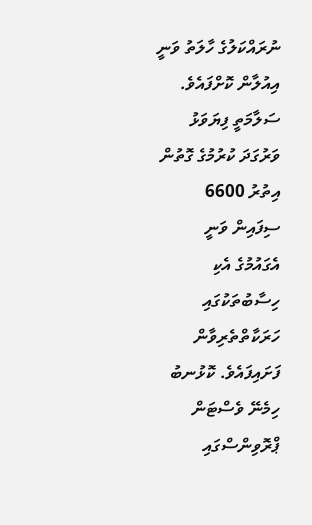ނުރައްކަލުގެ ހާލަތު ވަނީ އިއުލާން ކޮށްފައެވެ.
ސަލާމަތީ ފިޔަވަޅު ވަރުގަދަ ކުރުމުގެ ގޮތުން އިތުރު 6600 ސިފައިން ވަނީ އެގައުމުގެ އެކި ހިސާބުތަކުގައި ހަރަކާތްތެރިވާން ފަށައިފައެވެ. ކޮޅުނބު ހިމެނޭ ވެސްޓަން ޕްރޮވިންސްގައި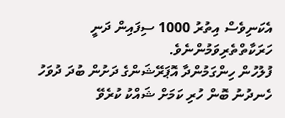އެކަނިވެސް އިތުރު 1000 ސިފައިން ދަނީ ހަރަކާތްތެރިވަމުންނެވެ.
ފުލުހުން ހިންގަމުންދާ އޮޕަރޭޝަންގެ ދަށުން ބުދަ ދުވަހު ހެނދުނު ބޮން ހުރި ކަމަށް ޝައްކު ކުރެވޭ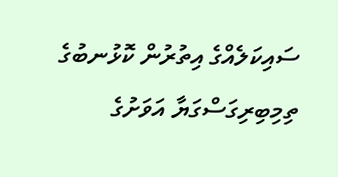ސައިކަލެއްގެ އިތުރުން ކޮޅުނބުގެ ތިމިބިރިގަސްގަޔާ އަވަށުގެ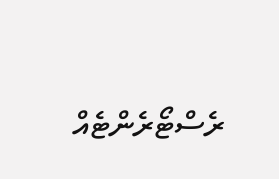ރެސްޓޯރެންޓެއް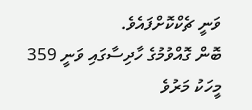ވަނީ ޗެކްކޮށްފައެވެ.
ބޮން ގޮއްވުމުގެ ހާދިސާގައި ވަނީ 359 މީހަކު މަރުވެ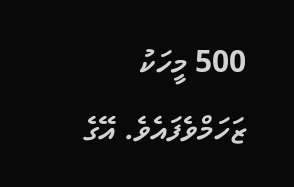500 މީހަކު ޒަހަމްވެފައެވެ. އޭގެ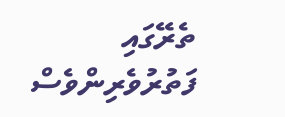ތެރޭގައި ފަތުރުވެރިންވެސް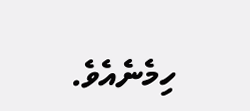ހިމެނެއެވެ.